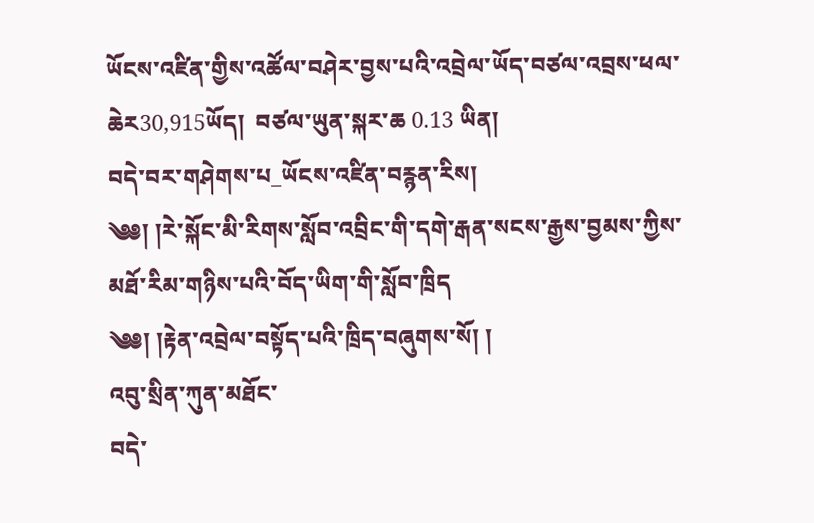ཡོངས་འཛིན་གྱིས་འཚོལ་བཤེར་བྱས་པའི་འབྲེལ་ཡོད་བཙལ་འབྲས་ཕལ་ཆེར30,915ཡོད།  བཙལ་ཡུན་སྐར་ཆ 0.13 ཡིན།
བདེ་བར་གཤེགས་པ_ཡོངས་འཛིན་བརྙན་རིས།
༄༅། །རེ་སྐོང་མི་རིགས་སློབ་འབྲིང་གི་དགེ་རྒན་སངས་རྒྱས་བྱམས་ཀྱིས་མཐོ་རིམ་གཉིས་པའི་བོད་ཡིག་གི་སློབ་ཁྲིད
༄༅། །རྟེན་འབྲེལ་བསྟོད་པའི་ཁྲིད་བཞུགས་སོ། །
འབུ་སྲིན་ཀུན་མཐོང་
བདེ་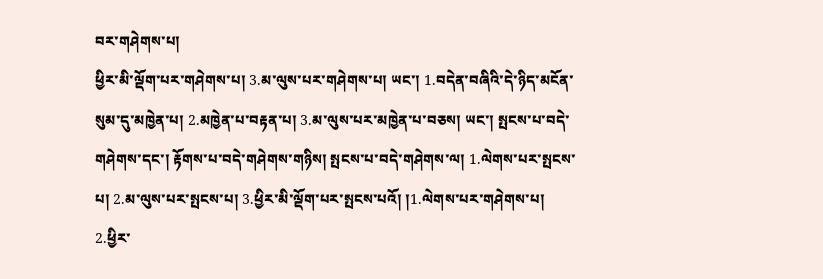བར་གཤེགས་པ།
ཕྱིར་མི་ལྡོག་པར་གཤེགས་པ། 3.མ་ལུས་པར་གཤེགས་པ། ཡང་། 1.བདེན་བཞིའི་དེ་ཉིད་མངོན་སུམ་དུ་མཁྱེན་པ། 2.མཁྱེན་པ་བརྟན་པ། 3.མ་ལུས་པར་མཁྱེན་པ་བཅས། ཡང་། སྤངས་པ་བདེ་གཤེགས་དང་། རྟོགས་པ་བདེ་གཤེགས་གཉིས། སྤངས་པ་བདེ་གཤེགས་ལ། 1.ལེགས་པར་སྤངས་པ། 2.མ་ལུས་པར་སྤངས་པ། 3.ཕྱིར་མི་ལྡོག་པར་སྤངས་པའོ། །1.ལེགས་པར་གཤེགས་པ། 2.ཕྱིར་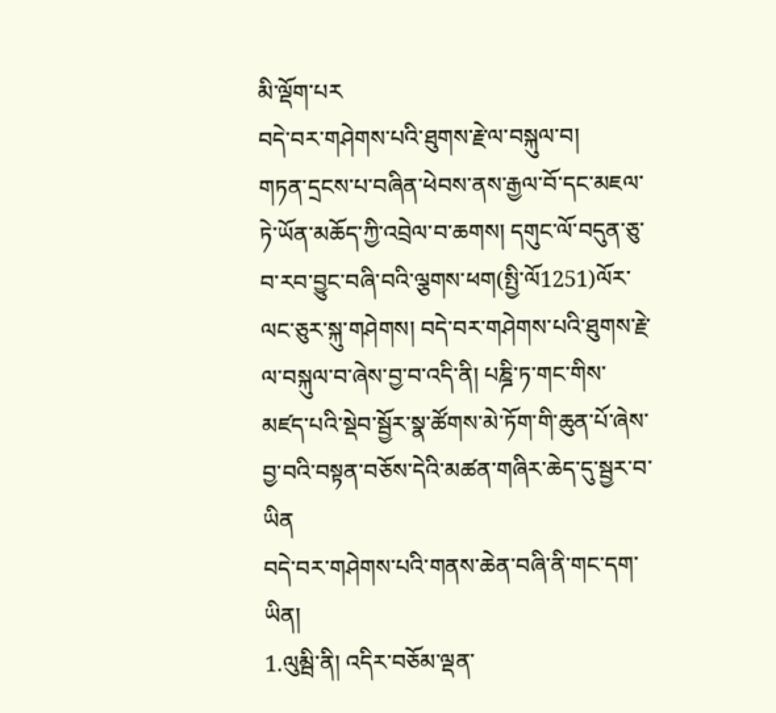མི་ལྡོག་པར
བདེ་བར་གཤེགས་པའི་ཐུགས་རྗེ་ལ་བསྐུལ་བ།
གཏན་དྲངས་པ་བཞིན་ཕེབས་ནས་རྒྱལ་བོ་དང་མཇལ་ཏེ་ཡོན་མཆོད་ཀྱི་འབྲེལ་བ་ཆགས། དགུང་ལོ་བདུན་ཅུ་བ་རབ་བྱུང་བཞི་བའི་ལྕགས་ཕག(སྤྱི་ལོ1251)ལོར་ལང་ཅུར་སྐུ་གཤེགས། བདེ་བར་གཤེགས་པའི་ཐུགས་རྗེ་ལ་བསྐུལ་བ་ཞེས་བྱ་བ་འདི་ནི། པཎྜི་ཏ་གང་གིས་མཛད་པའི་སྡེབ་སྦྱོར་སྣ་ཚོགས་མེ་ཏོག་གི་ཆུན་པོ་ཞེས་བྱ་བའི་བསྟན་བཅོས་དེའི་མཚན་གཞིར་ཆེད་དུ་སྦྱར་བ་ཡིན
བདེ་བར་གཤེགས་པའི་གནས་ཆེན་བཞི་ནི་གང་དག་ཡིན།
1.ལུམྦི་ནི། འདིར་བཅོམ་ལྡན་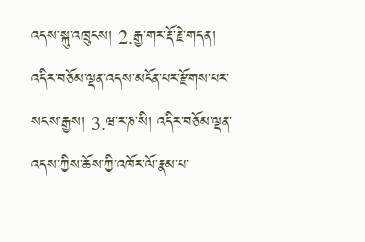འདས་སྐུ་འཁྲུངས། 2.རྒྱ་གར་རྡོ་རྗེ་གདན། འདིར་བཅོམ་ལྡན་འདས་མངོན་པར་རྫོགས་པར་སངས་རྒྱས། 3.ཝ་ར་ཎ་སི། འདིར་བཅོམ་ལྡན་འདས་ཀྱིས་ཆོས་ཀྱི་འཁོར་ལོ་རྣམ་པ་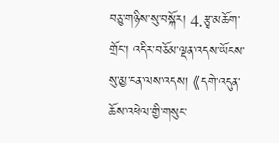བཅུ་གཉིས་སུ་བསྐོར། 4.རྩྭ་མཆོག་གྲོང་། འདིར་བཅོམ་ལྡན་འདས་ཡོངས་སུ་མྱ་ངན་ལས་འདས། 《དགེ་འདུན་ཆོས་འཕེལ་གྱི་གསུང་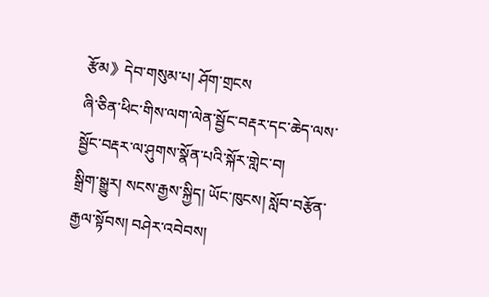རྩོམ》དེབ་གསུམ་པ། ཤོག་གྲངས
ཞི་ཅིན་ཕིང་གིས་ལག་ལེན་སྦྱོང་བརྡར་དང་ཆེད་ལས་སྦྱོང་བརྡར་ལ་ཤུགས་སྣོན་པའི་སྐོར་གླེང་བ།
སྒྲིག་སྒྱུར། སངས་རྒྱས་སྐྱིད། ཡོང་ཁུངས། སློབ་བརྩོན་རྒྱལ་སྟོབས། བཤེར་འབེབས།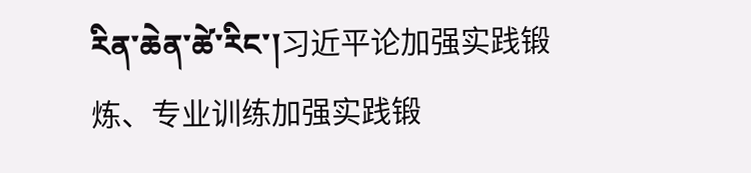རིན་ཆེན་ཚེ་རིང་།习近平论加强实践锻炼、专业训练加强实践锻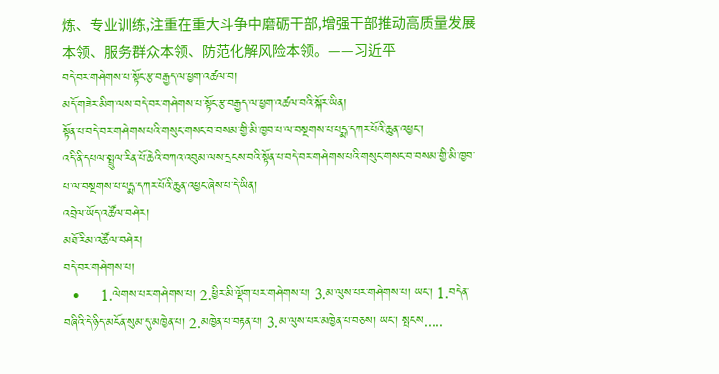炼、专业训练,注重在重大斗争中磨砺干部,增强干部推动高质量发展本领、服务群众本领、防范化解风险本领。——习近平
བདེ་བར་གཤེགས་པ་སྟོང་རྩ་བརྒྱད་ལ་ཕྱག་འཚལ་བ།
མདོ་གཟེར་མིག་ལས་བདེ་བར་གཤེགས་པ་སྟོང་རྩ་བརྒྱད་ལ་ཕྱག་འཚལ་བའི་སྐོར་ཡིན།
སྟོན་པ་བདེ་བར་གཤེགས་པའི་གསུང་གསང་བ་བསམ་གྱི་མི་ཁྱབ་པ་ལ་བསྔགས་པ་པདྨ་དཀར་པོའི་ཆུན་འཕྱང་།
འདི་ནི་དཔལ་སྤྲུལ་རིན་པོ་ཆེའི་བཀའ་འབུམ་ལས་དྲངས་བའི་སྟོན་པ་བདེ་བར་གཤེགས་པའི་གསུང་གསང་བ་བསམ་གྱི་མི་ཁྱབ་པ་ལ་བསྔགས་པ་པདྨ་དཀར་པོའི་ཆུན་འཕྱང་ཞེས་པ་དེ་ཡིན།
འབྲེལ་ཡོད་འཚོལ་བཤེར།
མཐོ་རིམ་འཚོལ་བཤེར།
བདེ་བར་གཤེགས་པ།
  •     1.ལེགས་པར་གཤེགས་པ། 2.ཕྱིར་མི་ལྡོག་པར་གཤེགས་པ། 3.མ་ལུས་པར་གཤེགས་པ། ཡང་། 1.བདེན་བཞིའི་དེ་ཉིད་མངོན་སུམ་དུ་མཁྱེན་པ། 2.མཁྱེན་པ་བརྟན་པ། 3.མ་ལུས་པར་མཁྱེན་པ་བཅས། ཡང་། སྤངས.....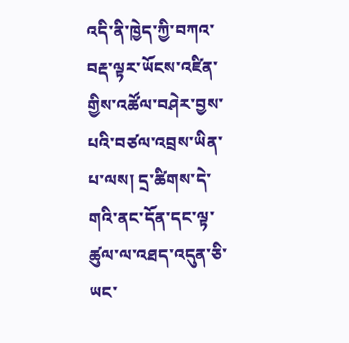འདི་ནི་ཁྱེད་ཀྱི་བཀའ་བརྡ་ལྟར་ཡོངས་འཛིན་གྱིས་འཚོལ་བཤེར་བྱས་པའི་བཙལ་འབྲས་ཡིན་པ་ལས། དྲ་ཚིགས་དེ་གའི་ནང་དོན་དང་ལྟ་ཚུལ་ལ་འཐད་འདུན་ཅི་ཡང་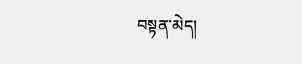བསྟན་མེད།